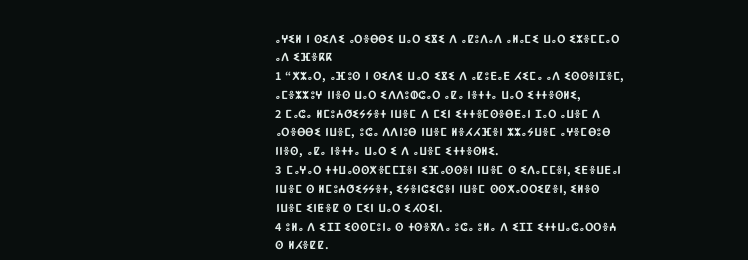ⴰⵖⵉⵍ ⵏ ⵙⵉⴷⵉ ⴰⵔⴻⴱⴱⵉ ⵡⴰⵔ ⵉⴵⵉ ⴷ ⴰⵇⵓⴷⴰⴷ ⴰⵍⴰⵎⵉ ⵡⴰⵔ ⵉⵣⴻⵎⵎⴰⵔ ⴰⴷ ⵉⴼⴻⴽⴽ
1 “ⵅⵣⴰⵔ, ⴰⴼⵓⵙ ⵏ ⵙⵉⴷⵉ ⵡⴰⵔ ⵉⴵⵉ ⴷ ⴰⵇⵓⴹⴰⴹ ⵃⵉⵎⴰ ⴰⴷ ⵉⵙⵙⴻⵏⵊⴻⵎ, ⴰⵎⴻⵣⵣⵓⵖ ⵏⵏⴻⵙ ⵡⴰⵔ ⵉⴷⴷⵓⵀⵛⴰⵔ ⴰⵇⴰ ⵏⴻⵜⵜⴰ ⵡⴰⵔ ⵉⵜⵜⴻⵙⵍⵉ,
2 ⵎⴰⵛⴰ ⵍⵎⵓⵄⵚⵉⵢⵢⴻⵜ ⵏⵡⴻⵎ ⴷ ⵎⵉⵏ ⵉⵜⵜⴻⵎⵙⴻⴱⴹⴰⵏ ⵊⴰⵔ ⴰⵡⴻⵎ ⴷ ⴰⵔⴻⴱⴱⵉ ⵏⵡⴻⵎ, ⵓⵛⴰ ⴷⴷⵏⵓⴱ ⵏⵡⴻⵎ ⵍⴻⵃⵃⴼⴻⵏ ⵣⵣⴰⵢⵡⴻⵎ ⴰⵖⴻⵎⴱⵓⴱ ⵏⵏⴻⵙ, ⴰⵇⴰ ⵏⴻⵜⵜⴰ ⵡⴰⵔ ⵉ ⴷ ⴰⵡⴻⵎ ⵉⵜⵜⴻⵙⵍⵉ.
3 ⵎⴰⵖⴰⵔ ⵜⵜⵡⴰⵙⵙⵅⴻⵎⵎⵊⴻⵏ ⵉⴼⴰⵙⵙⴻⵏ ⵏⵡⴻⵎ ⵙ ⵉⴷⴰⵎⵎⴻⵏ, ⵉⴹⴻⵡⴹⴰⵏ ⵏⵡⴻⵎ ⵙ ⵍⵎⵓⵄⵚⵉⵢⵢⴻⵜ, ⵉⵢⴻⵏⵛⵉⵛⴻⵏ ⵏⵡⴻⵎ ⵙⵙⵅⴰⵔⵔⵉⵇⴻⵏ, ⵉⵍⴻⵙ ⵏⵡⴻⵎ ⵉⵏⵟⴻⵇ ⵙ ⵎⵉⵏ ⵡⴰⵔ ⵉⵃⵔⵉⵏ.
4 ⵓⵍⴰ ⴷ ⵉⵊⵊ ⵉⵙⵙⵎⵓⵏⴰ ⵙ ⵜⵙⴻⴳⴷⴰ ⵓⵛⴰ ⵓⵍⴰ ⴷ ⵉⵊⵊ ⵉⵜⵜⵡⴰⵛⴰⵔⵔⴻⵄ ⵙ ⵍⵃⴻⵇⵇ.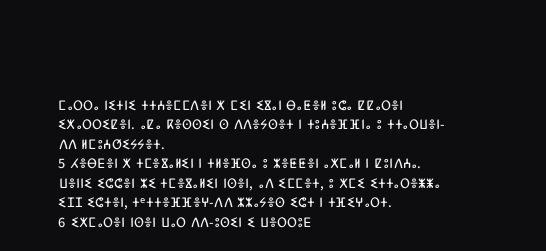ⵎⴰⵔⵔⴰ ⵏⵉⵜⵏⵉ ⵜⵜⵄⴻⵎⵎⴷⴻⵏ ⵅ ⵎⵉⵏ ⵉⴵⴰⵏ ⴱⴰⵟⴻⵍ ⵓⵛⴰ ⵇⵇⴰⵔⴻⵏ ⵉⵅⴰⵔⵔⵉⵇⴻⵏ. ⴰⵇⴰ ⴽⴻⵙⵙⵉⵏ ⵙ ⴷⴷⴻⵢⵙⴻⵜ ⵏ ⵜⵓⵄⴻⴼⴼⵏⴰ ⵓ ⵜⵜⴰⵔⵡⴻⵏ-ⴷⴷ ⵍⵎⵓⵄⵚⵉⵢⵢⴻⵜ.
5 ⵃⴻⴱⴹⴻⵏ ⵅ ⵜⵎⴻⴵⴰⵍⵉⵏ ⵏ ⵜⵍⴻⴼⵙⴰ ⵓ ⵣⴻⵟⵟⴻⵏ ⴰⵅⵎⴰⵍ ⵏ ⵇⵓⵏⴷⵄⴰ. ⵡⴻⵏⵏⵉ ⵉⵛⵛⴻⵏ ⵣⵉ ⵜⵎⴻⴵⴰⵍⵉⵏ ⵏⵙⴻⵏ, ⴰⴷ ⵉⵎⵎⴻⵜ, ⵓ ⵅⵎⵉ ⵉⵜⵜⴰⵔⴻⵥⵥⴰ ⵉⵊⵊ ⵉⵛⵜⴻⵏ, ⵜᵉⵜⵜⴻⴼⴼⴻⵖ-ⴷⴷ ⵣⵣⴰⵢⴻⵙ ⵉⵛⵜ ⵏ ⵜⴼⵉⵖⴰⵔⵜ.
6 ⵉⵅⵎⴰⵔⴻⵏ ⵏⵙⴻⵏ ⵡⴰⵔ ⴷⴷ-ⵓⵙⵉⵏ ⵉ ⵡⴻⵔⵔⵓⴹ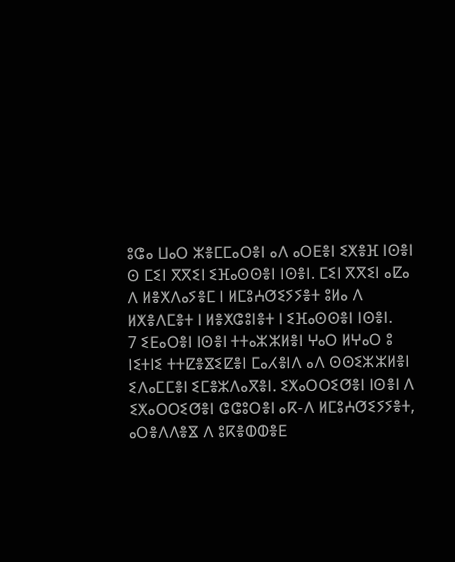ⵓⵛⴰ ⵡⴰⵔ ⵣⴻⵎⵎⴰⵔⴻⵏ ⴰⴷ ⴰⵔⴹⴻⵏ ⵉⵅⴻⴼ ⵏⵙⴻⵏ ⵙ ⵎⵉⵏ ⴳⴳⵉⵏ ⵉⴼⴰⵙⵙⴻⵏ ⵏⵙⴻⵏ. ⵎⵉⵏ ⴳⴳⵉⵏ ⴰⵇⴰ ⴷ ⵍⴻⵅⴷⴰⵢⴻⵎ ⵏ ⵍⵎⵓⵄⵚⵉⵢⵢⴻⵜ ⵓⵍⴰ ⴷ ⵍⵅⴻⴷⵎⴻⵜ ⵏ ⵍⴻⵅⵛⵓⵏⴻⵜ ⵏ ⵉⴼⴰⵙⵙⴻⵏ ⵏⵙⴻⵏ.
7 ⵉⴹⴰⵔⴻⵏ ⵏⵙⴻⵏ ⵜⵜⴰⵣⵣⵍⴻⵏ ⵖⴰⵔ ⵍⵖⴰⵔ ⵓ ⵏⵉⵜⵏⵉ ⵜⵜⵇⴻⴵⵉⵇⴻⵏ ⵎⴰⵃⴻⵏⴷ ⴰⴷ ⵙⵙⵉⵣⵣⵍⴻⵏ ⵉⴷⴰⵎⵎⴻⵏ ⵉⵎⴻⵣⴷⴰⴳⴻⵏ. ⵉⵅⴰⵔⵔⵉⵚⴻⵏ ⵏⵙⴻⵏ ⴷ ⵉⵅⴰⵔⵔⵉⵚⴻⵏ ⵛⵛⵓⵔⴻⵏ ⴰⴽ-ⴷ ⵍⵎⵓⵄⵚⵉⵢⵢⴻⵜ, ⴰⵔⴻⴷⴷⴻⴵ ⴷ ⵓⴽⴻⵀⵀⴻⴹ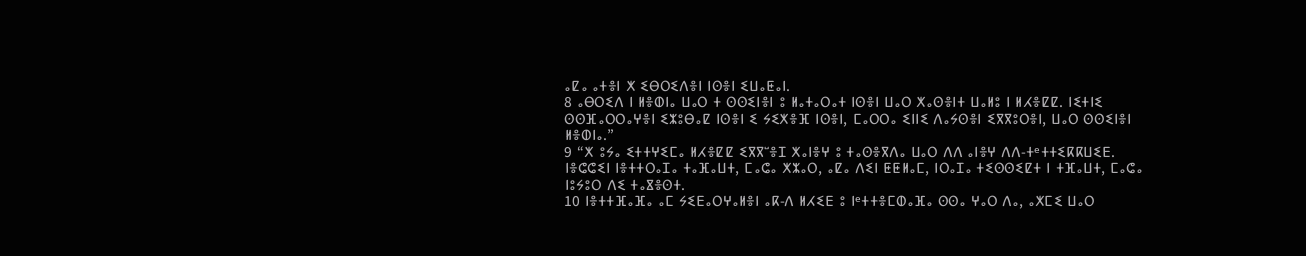ⴰⵇⴰ ⴰⵜⴻⵏ ⵅ ⵉⴱⵔⵉⴷⴻⵏ ⵏⵙⴻⵏ ⵉⵡⴰⵟⴰⵏ.
8 ⴰⴱⵔⵉⴷ ⵏ ⵍⴻⵀⵏⴰ ⵡⴰⵔ ⵜ ⵙⵙⵉⵏⴻⵏ ⵓ ⵍⴰⵜⴰⵔⴰⵜ ⵏⵙⴻⵏ ⵡⴰⵔ ⵅⴰⵙⴻⵏⵜ ⵡⴰⵍⵓ ⵏ ⵍⵃⴻⵇⵇ. ⵏⵉⵜⵏⵉ ⵙⵙⴼⴰⵔⵔⴰⵖⴻⵏ ⵉⵣⵓⴱⴰⵇ ⵏⵙⴻⵏ ⵉ ⵢⵉⵅⴻⴼ ⵏⵙⴻⵏ, ⵎⴰⵔⵔⴰ ⵉⵏⵏⵉ ⴷⴰⵢⵙⴻⵏ ⵉⴳⴳⵓⵔⴻⵏ, ⵡⴰⵔ ⵙⵙⵉⵏⴻⵏ ⵍⴻⵀⵏⴰ.”
9 “ⵅ ⵓⵢⴰ ⵉⵜⵜⵖⵉⵎⴰ ⵍⵃⴻⵇⵇ ⵉⴳⴳⵯⴻⵊ ⵅⴰⵏⴻⵖ ⵓ ⵜⴰⵙⴻⴳⴷⴰ ⵡⴰⵔ ⴷⴷ ⴰⵏⴻⵖ ⴷⴷ-ⵜᵉⵜⵜⵉⴽⴽⵡⵉⴹ. ⵏⴻⵛⵛⵉⵏ ⵏⴻⵜⵜⵔⴰⵊⴰ ⵜⴰⴼⴰⵡⵜ, ⵎⴰⵛⴰ ⵅⵣⴰⵔ, ⴰⵇⴰ ⴷⵉⵏ ⵟⵟⵍⴰⵎ, ⵏⵔⴰⵊⴰ ⵜⵉⵙⵙⵉⵇⵜ ⵏ ⵜⴼⴰⵡⵜ, ⵎⴰⵛⴰ ⵏⵓⵢⵓⵔ ⴷⵉ ⵜⴰⴵⴻⵙⵜ.
10 ⵏⴻⵜⵜⴼⴰⴼⴰ ⴰⵎ ⵢⵉⴹⴰⵔⵖⴰⵍⴻⵏ ⴰⴽ-ⴷ ⵍⵃⵉⴹ ⵓ ⵏᵉⵜⵜⴻⵎⵀⴰⴼⴰ ⵙⵙⴰ ⵖⴰⵔ ⴷⴰ, ⴰⵅⵎⵉ ⵡⴰⵔ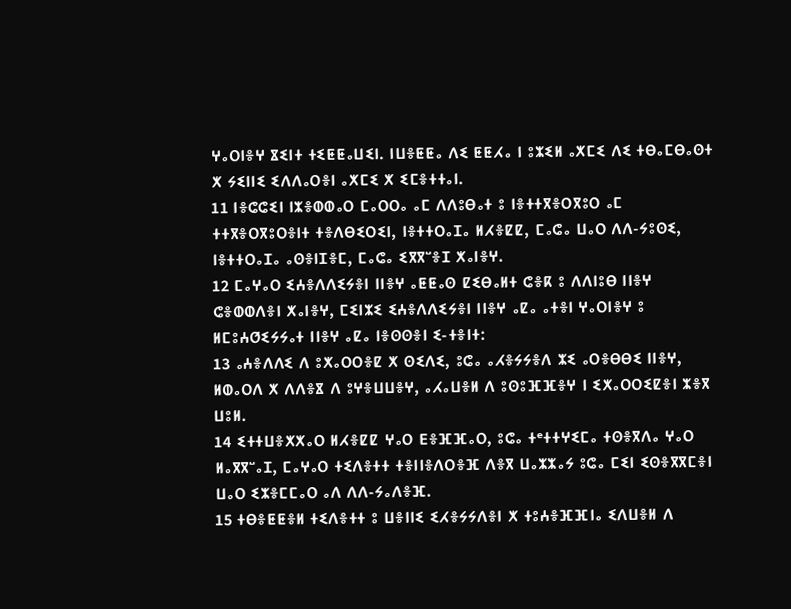ⵖⴰⵔⵏⴻⵖ ⴵⵉⵏⵜ ⵜⵉⵟⵟⴰⵡⵉⵏ. ⵏⵡⴻⵟⵟⴰ ⴷⵉ ⵟⵟⵃⴰ ⵏ ⵓⵣⵉⵍ ⴰⵅⵎⵉ ⴷⵉ ⵜⴱⴰⵎⴱⴰⵙⵜ ⵅ ⵢⵉⵏⵏⵉ ⵉⴷⴷⴰⵔⴻⵏ ⴰⵅⵎⵉ ⵅ ⵉⵎⴻⵜⵜⴰⵏ.
11 ⵏⴻⵛⵛⵉⵏ ⵏⵣⴻⵀⵀⴰⵔ ⵎⴰⵔⵔⴰ ⴰⵎ ⴷⴷⵓⴱⴰⵜ ⵓ ⵏⴻⵜⵜⴳⴻⵔⴳⵓⵔ ⴰⵎ ⵜⵜⴳⴻⵔⴳⵓⵔⴻⵏⵜ ⵜⴻⴷⴱⵉⵔⵉⵏ, ⵏⴻⵜⵜⵔⴰⵊⴰ ⵍⵃⴻⵇⵇ, ⵎⴰⵛⴰ ⵡⴰⵔ ⴷⴷ-ⵢⵓⵙⵉ, ⵏⴻⵜⵜⵔⴰⵊⴰ ⴰⵙⴻⵏⵊⴻⵎ, ⵎⴰⵛⴰ ⵉⴳⴳⵯⴻⵊ ⵅⴰⵏⴻⵖ.
12 ⵎⴰⵖⴰⵔ ⵉⵄⴻⴷⴷⵉⵢⴻⵏ ⵏⵏⴻⵖ ⴰⵟⵟⴰⵙ ⵇⵉⴱⴰⵍⵜ ⵛⴻⴽ ⵓ ⴷⴷⵏⵓⴱ ⵏⵏⴻⵖ ⵛⴻⵀⵀⴷⴻⵏ ⵅⴰⵏⴻⵖ, ⵎⵉⵏⵣⵉ ⵉⵄⴻⴷⴷⵉⵢⴻⵏ ⵏⵏⴻⵖ ⴰⵇⴰ ⴰⵜⴻⵏ ⵖⴰⵔⵏⴻⵖ ⵓ ⵍⵎⵓⵄⵚⵉⵢⵢⴰⵜ ⵏⵏⴻⵖ ⴰⵇⴰ ⵏⴻⵙⵙⴻⵏ ⵉ-ⵜⴻⵏⵜ:
13 ⴰⵄⴻⴷⴷⵉ ⴷ ⵓⵅⴰⵔⵔⴻⵇ ⵅ ⵙⵉⴷⵉ, ⵓⵛⴰ ⴰⵃⴻⵢⵢⴻⴷ ⵣⵉ ⴰⵔⴻⴱⴱⵉ ⵏⵏⴻⵖ, ⵍⵀⴰⵔⴷ ⵅ ⴷⴷⴻⴵ ⴷ ⵓⵖⴻⵡⵡⴻⵖ, ⴰⵃⴰⵡⴻⵍ ⴷ ⵓⵙⵓⴼⴼⴻⵖ ⵏ ⵉⵅⴰⵔⵔⵉⵇⴻⵏ ⵣⴻⴳ ⵡⵓⵍ.
14 ⵉⵜⵜⵡⴻⵅⵅⴰⵔ ⵍⵃⴻⵇⵇ ⵖⴰⵔ ⴹⴻⴼⴼⴰⵔ, ⵓⵛⴰ ⵜᵉⵜⵜⵖⵉⵎⴰ ⵜⵙⴻⴳⴷⴰ ⵖⴰⵔ ⵍⴰⴳⴳⵯⴰⵊ, ⵎⴰⵖⴰⵔ ⵜⵉⴷⴻⵜⵜ ⵜⴻⵏⵏⴻⴷⵔⴻⴼ ⴷⴻⴳ ⵡⴰⵣⵣⴰⵢ ⵓⵛⴰ ⵎⵉⵏ ⵉⵙⴻⴳⴳⵎⴻⵏ ⵡⴰⵔ ⵉⵣⴻⵎⵎⴰⵔ ⴰⴷ ⴷⴷ-ⵢⴰⴷⴻⴼ.
15 ⵜⴱⴻⵟⵟⴻⵍ ⵜⵉⴷⴻⵜⵜ ⵓ ⵡⴻⵏⵏⵉ ⵉⵃⴻⵢⵢⴷⴻⵏ ⵅ ⵜⵓⵄⴻⴼⴼⵏⴰ ⵉⴷⵡⴻⵍ ⴷ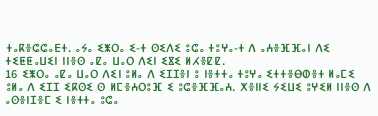ⵜⴰⴽⴻⵛⵛⴰⴹⵜ. ⴰⵢⴰ ⵉⵥⵔⴰ ⵉ-ⵜ ⵙⵉⴷⵉ ⵓⵛⴰ ⵜⵓⵖⴰ-ⵜ ⴷ ⴰⵄⴻⴼⴼⴰⵏ ⴷⵉ ⵜⵉⵟⵟⴰⵡⵉⵏ ⵏⵏⴻⵙ ⴰⵇⴰ ⵡⴰⵔ ⴷⵉⵏ ⵉⴵⵉ ⵍⵃⴻⵇⵇ.
16 ⵉⵥⵔⴰ ⴰⵇⴰ ⵡⴰⵔ ⴷⵉⵏ ⵓⵍⴰ ⴷ ⵉⵊⵊⴻⵏ ⵓ ⵏⴻⵜⵜⴰ ⵜⵓⵖⴰ ⵉⵜⵜⴻⴱⵀⴻⵜ ⵍⴰⵎⵉ ⵓⵍⴰ ⴷ ⵉⵊⵊ ⵉⴽⵙⵉ ⵙ ⵍⵎⴻⵄⵔⵓⴼ ⵉ ⵓⵛⴻⴼⴼⴰⵄ. ⵅⴻⵏⵏⵉ ⵢⵉⵡⵉ ⵓⵖⵉⵍ ⵏⵏⴻⵙ ⴷ ⴰⵙⴻⵏⵊⴻⵎ ⵉ ⵏⴻⵜⵜⴰ ⵓⵛⴰ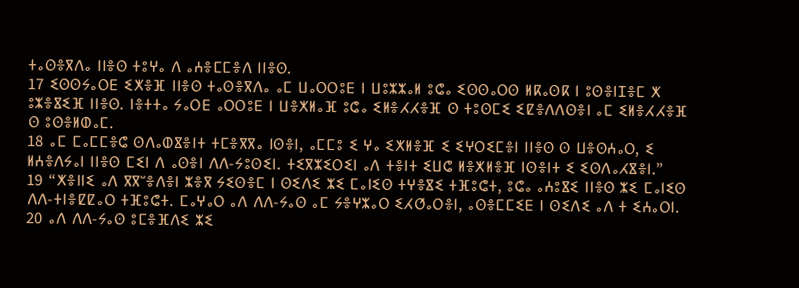ⵜⴰⵙⴻⴳⴷⴰ ⵏⵏⴻⵙ ⵜⵓⵖⴰ ⴷ ⴰⵄⴻⵎⵎⴻⴷ ⵏⵏⴻⵙ.
17 ⵉⵙⵙⵢⴰⵔⴹ ⵉⵅⴻⴼ ⵏⵏⴻⵙ ⵜⴰⵙⴻⴳⴷⴰ ⴰⵎ ⵡⴰⵔⵔⵓⴹ ⵏ ⵡⵓⵣⵣⴰⵍ ⵓⵛⴰ ⵉⵙⵙⴰⵔⵙ ⵍⴽⴰⵙⴽ ⵏ ⵓⵙⴻⵏⵊⴻⵎ ⵅ ⵓⵣⴻⴵⵉⴼ ⵏⵏⴻⵙ. ⵏⴻⵜⵜⴰ ⵢⴰⵔⴹ ⴰⵔⵔⵓⴹ ⵏ ⵡⴻⵅⵍⴰⴼ ⵓⵛⴰ ⵉⵍⴻⵃⵃⴻⴼ ⵙ ⵜⵓⵙⵎⵉ ⵉⵇⴻⴷⴷⵙⴻⵏ ⴰⵎ ⵉⵍⴻⵃⵃⴻⴼ ⵙ ⵓⵙⴻⵍⵀⴰⵎ.
18 ⴰⵎ ⵎⴰⵎⵎⴻⵛ ⵙⴷⴰⵀⴵⴻⵏⵜ ⵜⵎⴻⴳⴳⴰ ⵏⵙⴻⵏ, ⴰⵎⵎⵓ ⵉ ⵖⴰ ⵉⵅⵍⴻⴼ ⵉ ⵉⵖⵔⵉⵎⴻⵏ ⵏⵏⴻⵙ ⵙ ⵡⴻⵙⵄⴰⵔ, ⵉ ⵍⵄⴻⴷⵢⴰⵏ ⵏⵏⴻⵙ ⵎⵉⵏ ⴷ ⴰⵙⴻⵏ ⴷⴷ-ⵢⵓⵙⵉⵏ. ⵜⵉⴳⵣⵉⵔⵉⵏ ⴰⴷ ⵜⴻⵏⵜ ⵉⵡⵛ ⵍⴻⵅⵍⴻⴼ ⵏⵙⴻⵏⵜ ⵉ ⵉⵙⴷⴰⵃⴵⴻⵏ.”
19 “ⵅⴻⵏⵏⵉ ⴰⴷ ⴳⴳⵯⴻⴷⴻⵏ ⵣⴻⴳ ⵢⵉⵙⴻⵎ ⵏ ⵙⵉⴷⵉ ⵣⵉ ⵎⴰⵏⵉⵙ ⵜⵖⴻⴵⵉ ⵜⴼⵓⵛⵜ, ⵓⵛⴰ ⴰⵄⵓⴵⵉ ⵏⵏⴻⵙ ⵣⵉ ⵎⴰⵏⵉⵙ ⴷⴷ-ⵜⵏⴻⵇⵇⴰⵔ ⵜⴼⵓⵛⵜ. ⵎⴰⵖⴰⵔ ⴰⴷ ⴷⴷ-ⵢⴰⵙ ⴰⵎ ⵢⴻⵖⵣⴰⵔ ⵉⵃⵚⴰⵔⴻⵏ, ⴰⵙⴻⵎⵎⵉⴹ ⵏ ⵙⵉⴷⵉ ⴰⴷ ⵜ ⵉⵄⴰⵔⵏ.
20 ⴰⴷ ⴷⴷ-ⵢⴰⵙ ⵓⵎⴻⴼⴷⵉ ⵣⵉ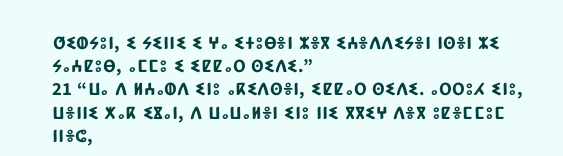ⵚⵉⵀⵢⵓⵏ, ⵉ ⵢⵉⵏⵏⵉ ⵉ ⵖⴰ ⵉⵜⵓⴱⴻⵏ ⵣⴻⴳ ⵉⵄⴻⴷⴷⵉⵢⴻⵏ ⵏⵙⴻⵏ ⵣⵉ ⵢⴰⵄⵇⵓⴱ, ⴰⵎⵎⵓ ⵉ ⵉⵇⵇⴰⵔ ⵙⵉⴷⵉ.”
21 “ⵡⴰ ⴷ ⵍⵄⴰⵀⴷ ⵉⵏⵓ ⴰⴽⵉⴷⵙⴻⵏ, ⵉⵇⵇⴰⵔ ⵙⵉⴷⵉ. ⴰⵔⵔⵓⵃ ⵉⵏⵓ, ⵡⴻⵏⵏⵉ ⵅⴰⴽ ⵉⴵⴰⵏ, ⴷ ⵡⴰⵡⴰⵍⴻⵏ ⵉⵏⵓ ⵏⵏⵉ ⴳⴳⵉⵖ ⴷⴻⴳ ⵓⵇⴻⵎⵎⵓⵎ ⵏⵏⴻⵛ,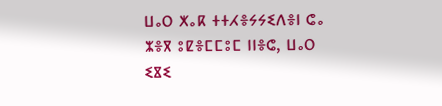ⵡⴰⵔ ⵅⴰⴽ ⵜⵜⵃⴻⵢⵢⵉⴷⴻⵏ ⵛⴰ ⵣⴻⴳ ⵓⵇⴻⵎⵎⵓⵎ ⵏⵏⴻⵛ, ⵡⴰⵔ ⵉⴵⵉ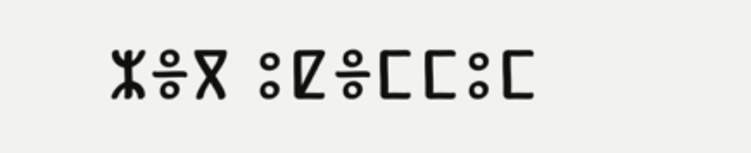ⵣⴻⴳ ⵓⵇⴻⵎⵎⵓⵎ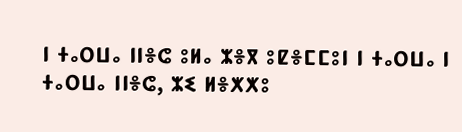ⵏ ⵜⴰⵔⵡⴰ ⵏⵏⴻⵛ ⵓⵍⴰ ⵣⴻⴳ ⵓⵇⴻⵎⵎⵓⵏ ⵏ ⵜⴰⵔⵡⴰ ⵏ ⵜⴰⵔⵡⴰ ⵏⵏⴻⵛ, ⵣⵉ ⵍⴻⵅⵅⵓ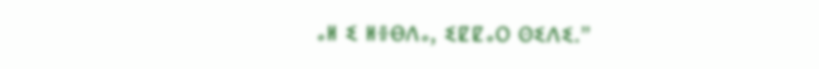ⴰⵍ ⵉ ⵍⴻⴱⴷⴰ, ⵉⵇⵇⴰⵔ ⵙⵉⴷⵉ.”